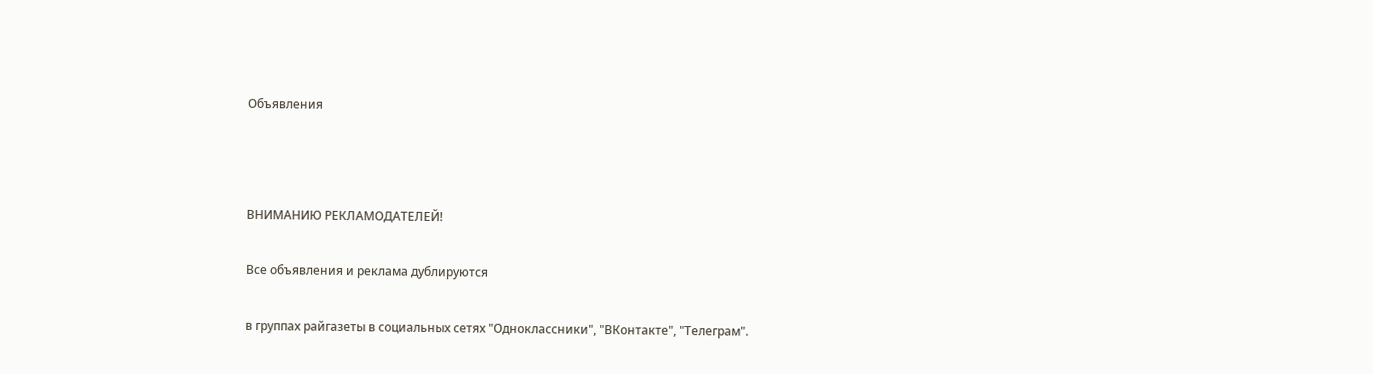Объявления



ВНИМАНИЮ РЕКЛАМОДАТЕЛЕЙ!

Все объявления и реклама дублируются

в группах райгазеты в социальных сетях "Одноклассники", "ВКонтакте", "Телеграм".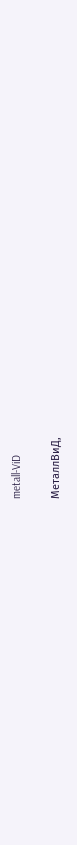metall-ViD

МеталлВиД,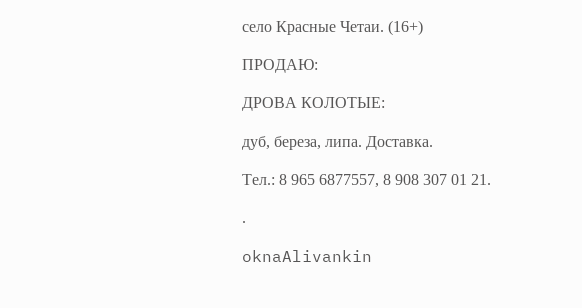село Красные Четаи. (16+)

ПРОДАЮ:

ДРОВА КОЛОТЫЕ:

дуб, береза, липа. Доставка.

Тел.: 8 965 6877557, 8 908 307 01 21.

.

oknaAlivankin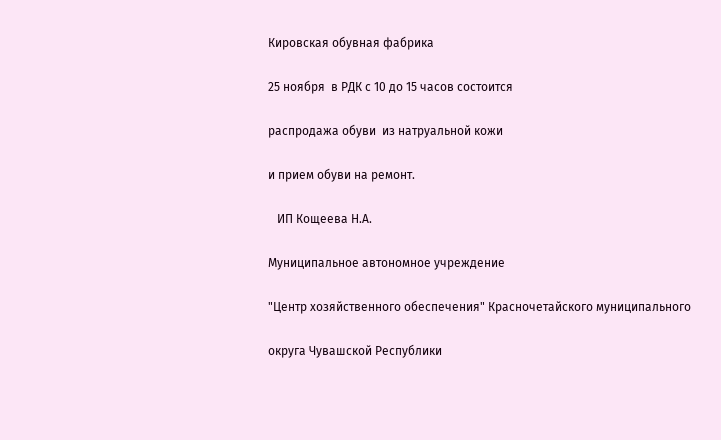Кировская обувная фабрика

25 ноября  в РДК с 10 до 15 часов состоится

распродажа обуви  из натруальной кожи

и прием обуви на ремонт.

   ИП Кощеева Н.А.

Муниципальное автономное учреждение

"Центр хозяйственного обеспечения" Красночетайского муниципального

округа Чувашской Республики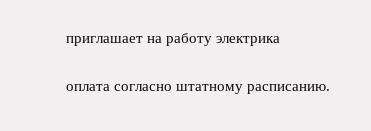приглашает на работу электрика

оплата согласно штатному расписанию.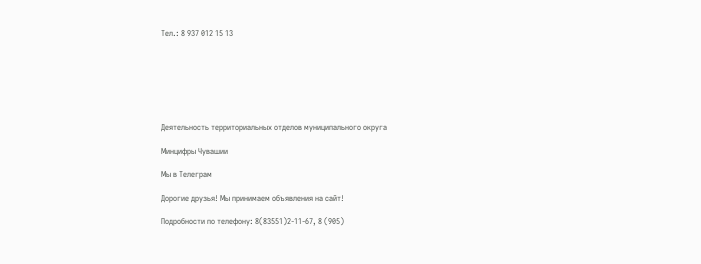Тел.: 8 937 012 15 13







Деятельность территориальных отделов муниципального округа

Минцифры Чувашии

Мы в Телеграм

Дорогие друзья! Мы принимаем объявления на сайт!

Подробности по телефону: 8(83551)2-11-67, 8 (905)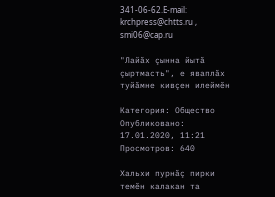341-06-62.E-mail: krchpress@chtts.ru , smi06@cap.ru

"Лайăх çынна йытă çыртмасть", е яваплăх туйăмне кивçен илеймĕн

Категория: Общество Опубликовано: 17.01.2020, 11:21 Просмотров: 640

Хальхи пурнăç пирки темĕн калакан та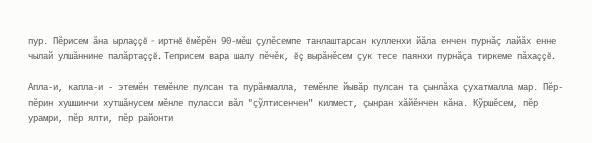пур. Пĕрисем ăна ырлаççĕ - иртнĕ ĕмĕрĕн 90-мĕш çулĕсемпе танлаштарсан кулленхи йăла енчен пурнăç лайăх енне чылай улшăннине палăртаççĕ. Теприсем вара шалу пĕчĕк, ĕç вырăнĕсем çук тесе паянхи пурнăçа тиркеме пăхаççĕ.

Апла-и, капла-и - этемĕн темĕнле пулсан та пурăнмалла, темĕнле йывăр пулсан та çынлăха çухатмалла мар. Пĕр-пĕрин хушшинчи хутшăнусем мĕнле пуласси вăл "çỹлтисенчен" килмест, çынран хăйĕнчен кăна. Кỹршĕсем, пĕр урамри, пĕр ялти, пĕр районти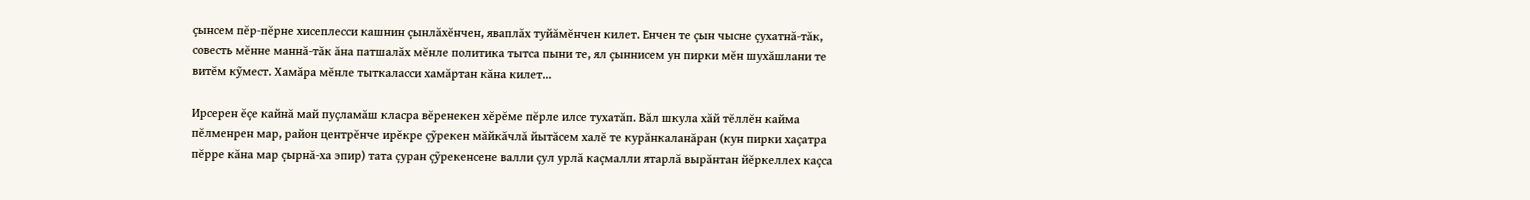çынсем пĕр-пĕрне хисеплесси кашнин çынлăхĕнчен, яваплăх туйăмĕнчен килет. Енчен те çын чысне çухатнă-тăк, совесть мĕнне маннă-тăк ăна патшалăх мĕнле политика тытса пыни те, ял çыннисем ун пирки мĕн шухăшлани те витĕм кỹмест. Хамăра мĕнле тыткаласси хамăртан кăна килет...

Ирсерен ĕçе кайнă май пуçламăш класра вĕренекен хĕрĕме пĕрле илсе тухатăп. Вăл шкула хăй тĕллĕн кайма пĕлменрен мар, район центрĕнче ирĕкре çỹрекен мăйкăчлă йытăсем халĕ те курăнкаланăран (кун пирки хаçатра пĕрре кăна мар çырнă-ха эпир) тата çуран çỹрекенсене валли çул урлă каçмалли ятарлă вырăнтан йĕркеллех каçса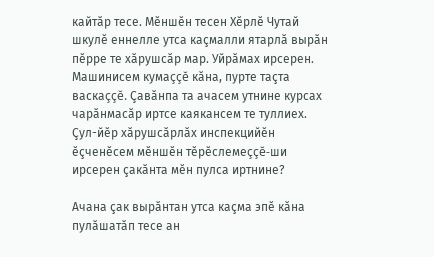кайтăр тесе. Мĕншĕн тесен Хĕрлĕ Чутай шкулĕ еннелле утса каçмалли ятарлă вырăн пĕрре те хăрушсăр мар. Уйрăмах ирсерен. Машинисем кумаççĕ кăна, пурте таçта васкаççĕ. Çавăнпа та ачасем утнине курсах чарăнмасăр иртсе каякансем те туллиех. Çул-йĕр хăрушсăрлăх инспекцийĕн ĕçченĕсем мĕншĕн тĕрĕслемеççĕ-ши ирсерен çакăнта мĕн пулса иртнине?

Ачана çак вырăнтан утса каçма эпĕ кăна пулăшатăп тесе ан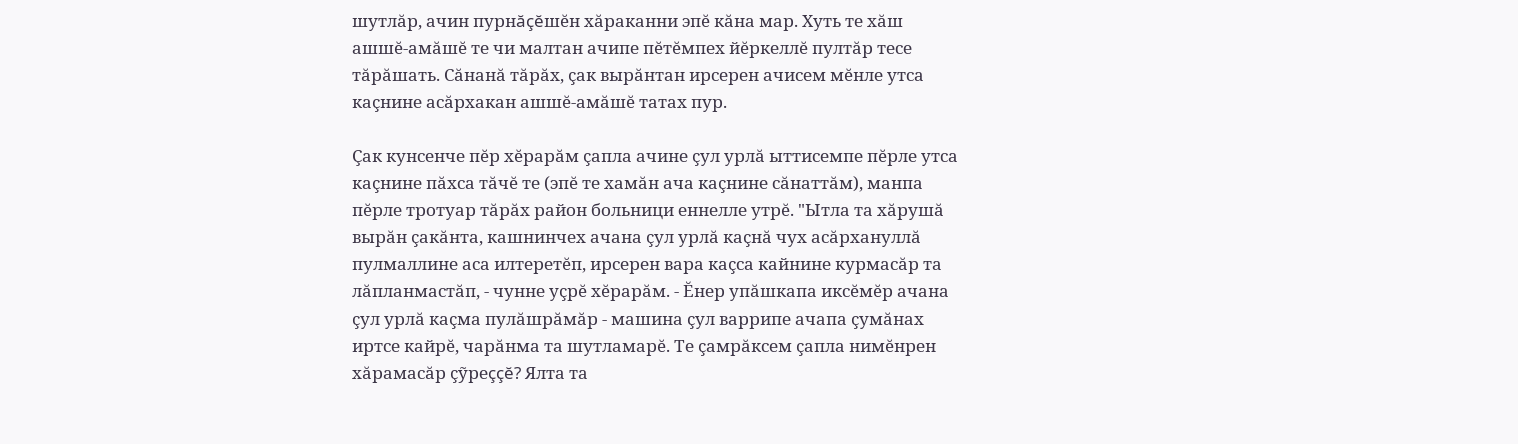шутлăр, ачин пурнăçĕшĕн хăраканни эпĕ кăна мар. Хуть те хăш ашшĕ-амăшĕ те чи малтан ачипе пĕтĕмпех йĕркеллĕ пултăр тесе тăрăшать. Сăнанă тăрăх, çак вырăнтан ирсерен ачисем мĕнле утса каçнине асăрхакан ашшĕ-амăшĕ татах пур.

Çак кунсенче пĕр хĕрарăм çапла ачине çул урлă ыттисемпе пĕрле утса каçнине пăхса тăчĕ те (эпĕ те хамăн ача каçнине сăнаттăм), манпа пĕрле тротуар тăрăх район больници еннелле утрĕ. "Ытла та хăрушă вырăн çакăнта, кашнинчех ачана çул урлă каçнă чух асăрхануллă пулмаллине аса илтеретĕп, ирсерен вара каçса кайнине курмасăр та лăпланмастăп, - чунне уçрĕ хĕрарăм. - Ĕнер упăшкапа иксĕмĕр ачана çул урлă каçма пулăшрăмăр - машина çул варрипе ачапа çумăнах иртсе кайрĕ, чарăнма та шутламарĕ. Те çамрăксем çапла нимĕнрен хăрамасăр çỹреççĕ? Ялта та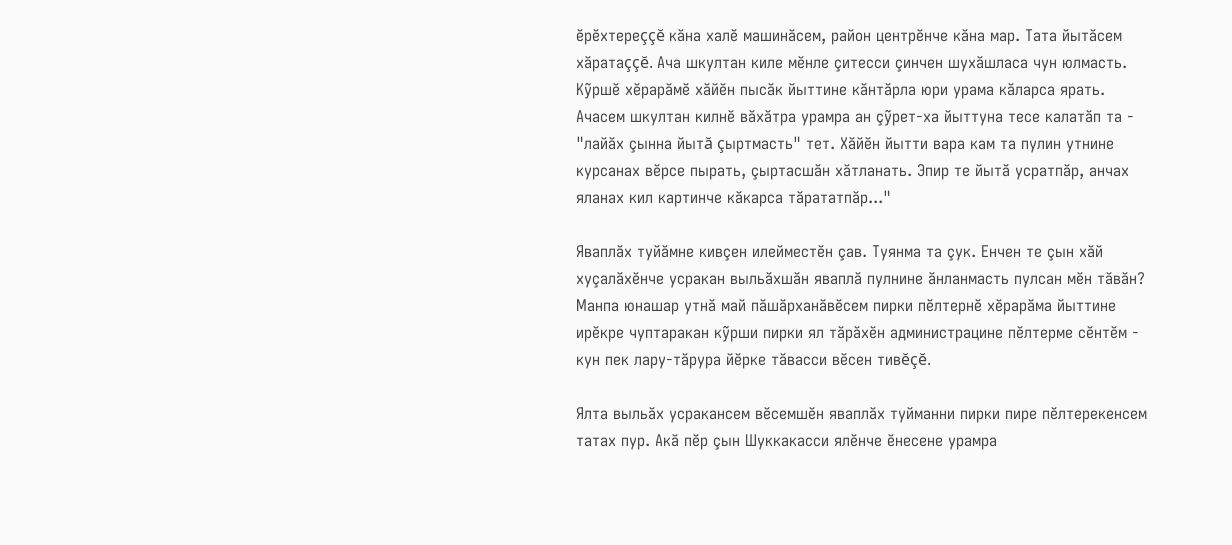ĕрĕхтереççĕ кăна халĕ машинăсем, район центрĕнче кăна мар. Тата йытăсем хăратаççĕ. Ача шкултан киле мĕнле çитесси çинчен шухăшласа чун юлмасть. Кỹршĕ хĕрарăмĕ хăйĕн пысăк йыттине кăнтăрла юри урама кăларса ярать. Ачасем шкултан килнĕ вăхăтра урамра ан çỹрет-ха йыттуна тесе калатăп та - "лайăх çынна йытă çыртмасть" тет. Хăйĕн йытти вара кам та пулин утнине курсанах вĕрсе пырать, çыртасшăн хăтланать. Эпир те йытă усратпăр, анчах яланах кил картинче кăкарса тăрататпăр..."

Яваплăх туйăмне кивçен илейместĕн çав. Туянма та çук. Енчен те çын хăй хуçалăхĕнче усракан выльăхшăн яваплă пулнине ăнланмасть пулсан мĕн тăвăн? Манпа юнашар утнă май пăшăрханăвĕсем пирки пĕлтернĕ хĕрарăма йыттине ирĕкре чуптаракан кỹрши пирки ял тăрăхĕн администрацине пĕлтерме сĕнтĕм - кун пек лару-тăрура йĕрке тăвасси вĕсен тивĕçĕ.

Ялта выльăх усракансем вĕсемшĕн яваплăх туйманни пирки пире пĕлтерекенсем татах пур. Акă пĕр çын Шуккакасси ялĕнче ĕнесене урамра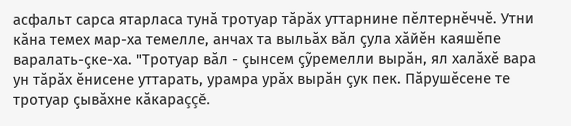асфальт сарса ятарласа тунă тротуар тăрăх уттарнине пĕлтернĕччĕ. Утни кăна темех мар-ха темелле, анчах та выльăх вăл çула хăйĕн каяшĕпе варалать-çке-ха. "Тротуар вăл - çынсем çỹремелли вырăн, ял халăхĕ вара ун тăрăх ĕнисене уттарать, урамра урăх вырăн çук пек. Пăрушĕсене те тротуар çывăхне кăкараççĕ.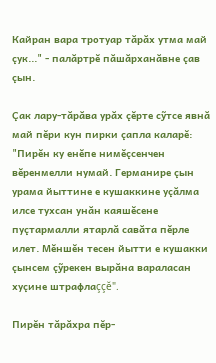Кайран вара тротуар тăрăх утма май çук..." - палăртрĕ пăшăрханăвне çав çын.

Çак лару-тăрăва урăх çĕрте сỹтсе явнă май пĕри кун пирки çапла каларĕ: "Пирĕн ку енĕпе нимĕçсенчен вĕренмелли нумай. Германире çын урама йыттине е кушаккине уçăлма илсе тухсан унăн каяшĕсене пуçтармалли ятарлă савăта пĕрле илет. Мĕншĕн тесен йытти е кушакки çынсем çỹрекен вырăна вараласан хуçине штрафлаççĕ".

Пирĕн тăрăхра пĕр-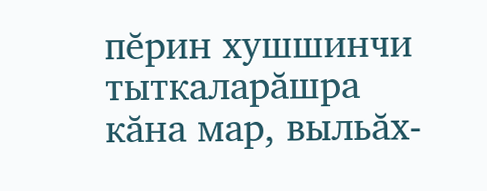пĕрин хушшинчи тыткаларăшра кăна мар, выльăх-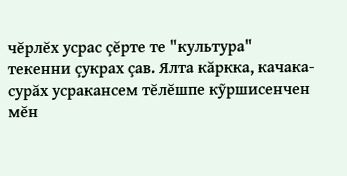чĕрлĕх усрас çĕрте те "культура" текенни çукрах çав. Ялта кăркка, качака-сурăх усракансем тĕлĕшпе кỹршисенчен мĕн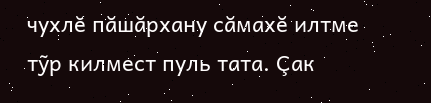чухлĕ пăшăрхану сăмахĕ илтме тỹр килмест пуль тата. Çак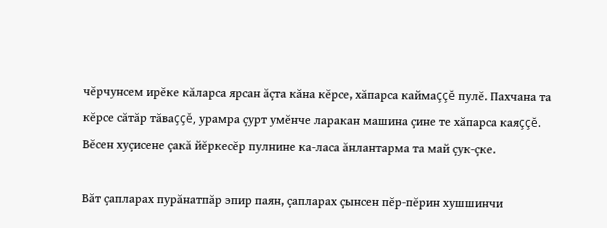чĕрчунсем ирĕке кăларса ярсан ăçта кăна кĕрсе, хăпарса каймаççĕ пулĕ. Пахчана та кĕрсе сăтăр тăваççĕ, урамра çурт умĕнче ларакан машина çине те хăпарса каяççĕ. Вĕсен хуçисене çакă йĕркесĕр пулнине ка-ласа ăнлантарма та май çук-çке.

Вăт çапларах пурăнатпăр эпир паян, çапларах çынсен пĕр-пĕрин хушшинчи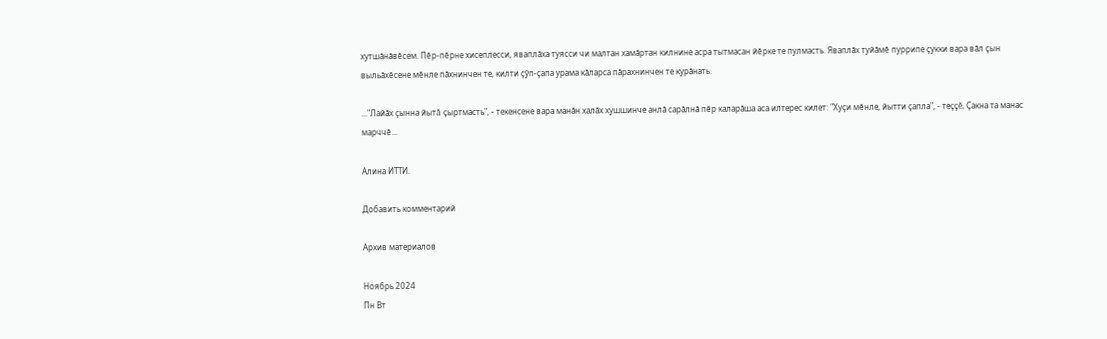хутшăнăвĕсем. Пĕр-пĕрне хисеплесси, яваплăха туясси чи малтан хамăртан килнине асра тытмасан йĕрке те пулмасть. Яваплăх туйăмĕ пуррипе çукки вара вăл çын выльăхĕсене мĕнле пăхнинчен те, килти çỹп-çапа урама кăларса пăрахнинчен те курăнать.

..."Лайăх çынна йытă çыртмасть", - текенсене вара манăн халăх хушшинче анлă сарăлнă пĕр каларăша аса илтерес килет: "Хуçи мĕнле, йытти çапла", - теççĕ. Çакна та манас марччĕ...

Алина ИТТИ.

Добавить комментарий

Архив материалов

Ноябрь 2024
Пн Вт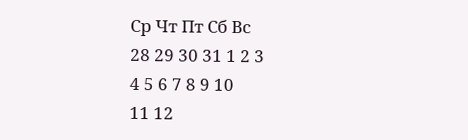Ср Чт Пт Сб Вс
28 29 30 31 1 2 3
4 5 6 7 8 9 10
11 12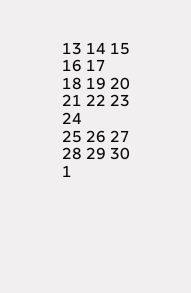13 14 15 16 17
18 19 20 21 22 23 24
25 26 27 28 29 30 1